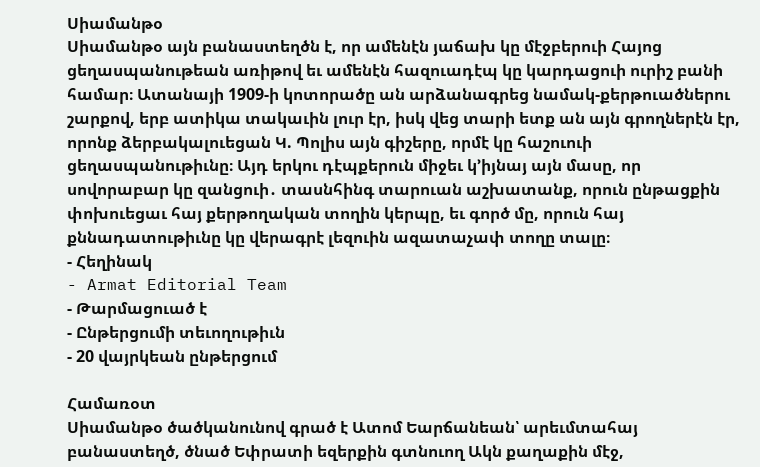Սիամանթօ
Սիամանթօ այն բանաստեղծն է, որ ամենէն յաճախ կը մէջբերուի Հայոց ցեղասպանութեան առիթով եւ ամենէն հազուադէպ կը կարդացուի ուրիշ բանի համար։ Ատանայի 1909-ի կոտորածը ան արձանագրեց նամակ-քերթուածներու շարքով, երբ ատիկա տակաւին լուր էր, իսկ վեց տարի ետք ան այն գրողներէն էր, որոնք ձերբակալուեցան Կ. Պոլիս այն գիշերը, որմէ կը հաշուուի ցեղասպանութիւնը։ Այդ երկու դէպքերուն միջեւ կ՚իյնայ այն մասը, որ սովորաբար կը զանցուի․ տասնհինգ տարուան աշխատանք, որուն ընթացքին փոխուեցաւ հայ քերթողական տողին կերպը, եւ գործ մը, որուն հայ քննադատութիւնը կը վերագրէ լեզուին ազատաչափ տողը տալը։
- Հեղինակ
- Armat Editorial Team
- Թարմացուած է
- Ընթերցումի տեւողութիւն
- 20 վայրկեան ընթերցում

Համառօտ
Սիամանթօ ծածկանունով գրած է Ատոմ Եարճանեան՝ արեւմտահայ բանաստեղծ, ծնած Եփրատի եզերքին գտնուող Ակն քաղաքին մէջ,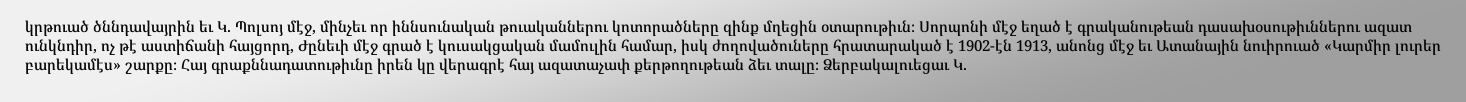կրթուած ծննդավայրին եւ Կ. Պոլսոյ մէջ, մինչեւ որ իննսունական թուականներու կոտորածները զինք մղեցին օտարութիւն։ Սորպոնի մէջ եղած է գրականութեան դասախօսութիւններու ազատ ունկնդիր, ոչ թէ աստիճանի հայցորդ, Ժընեւի մէջ գրած է կուսակցական մամուլին համար, իսկ ժողովածուները հրատարակած է 1902-էն 1913, անոնց մէջ եւ Ատանային նուիրուած «Կարմիր լուրեր բարեկամէս» շարքը։ Հայ գրաքննադատութիւնը իրեն կը վերագրէ հայ ազատաչափ քերթողութեան ձեւ տալը։ Ձերբակալուեցաւ Կ.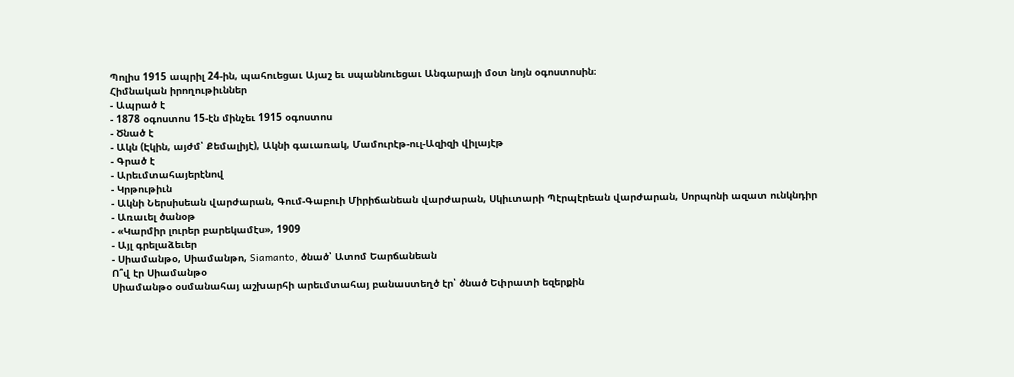Պոլիս 1915 ապրիլ 24-ին, պահուեցաւ Այաշ եւ սպաննուեցաւ Անգարայի մօտ նոյն օգոստոսին։
Հիմնական իրողութիւններ
- Ապրած է
- 1878 օգոստոս 15-էն մինչեւ 1915 օգոստոս
- Ծնած է
- Ակն (Էկին, այժմ՝ Քեմալիյէ), Ակնի գաւառակ, Մամուրէթ-ուլ-Ազիզի վիլայէթ
- Գրած է
- Արեւմտահայերէնով
- Կրթութիւն
- Ակնի Ներսիսեան վարժարան, Գում-Գաբուի Միրիճանեան վարժարան, Սկիւտարի Պէրպէրեան վարժարան, Սորպոնի ազատ ունկնդիր
- Առաւել ծանօթ
- «Կարմիր լուրեր բարեկամէս», 1909
- Այլ գրելաձեւեր
- Սիամանթօ, Սիամանթո, Siamanto, ծնած՝ Ատոմ Եարճանեան
Ո՞վ էր Սիամանթօ
Սիամանթօ օսմանահայ աշխարհի արեւմտահայ բանաստեղծ էր՝ ծնած Եփրատի եզերքին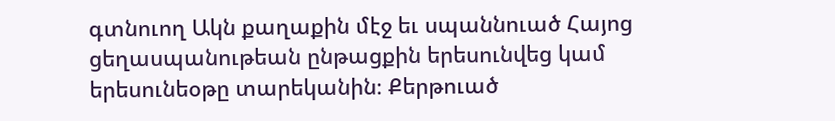գտնուող Ակն քաղաքին մէջ եւ սպաննուած Հայոց ցեղասպանութեան ընթացքին երեսունվեց կամ երեսունեօթը տարեկանին։ Քերթուած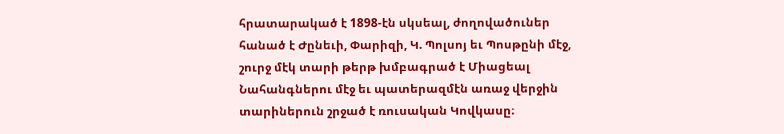հրատարակած է 1898-էն սկսեալ, ժողովածուներ հանած է Ժընեւի, Փարիզի, Կ. Պոլսոյ եւ Պոսթընի մէջ, շուրջ մէկ տարի թերթ խմբագրած է Միացեալ Նահանգներու մէջ եւ պատերազմէն առաջ վերջին տարիներուն շրջած է ռուսական Կովկասը։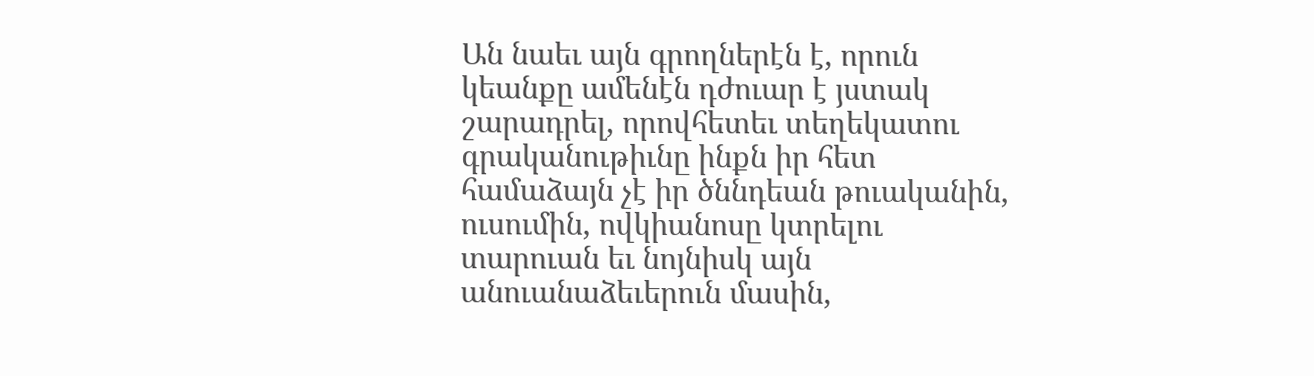Ան նաեւ այն գրողներէն է, որուն կեանքը ամենէն դժուար է յստակ շարադրել, որովհետեւ տեղեկատու գրականութիւնը ինքն իր հետ համաձայն չէ իր ծննդեան թուականին, ուսումին, ովկիանոսը կտրելու տարուան եւ նոյնիսկ այն անուանաձեւերուն մասին,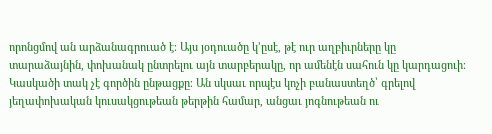որոնցմով ան արձանագրուած է։ Այս յօդուածը կ՚ըսէ, թէ ուր աղբիւրները կը տարաձայնին, փոխանակ ընտրելու այն տարբերակը, որ ամենէն սահուն կը կարդացուի։
Կասկածի տակ չէ գործին ընթացքը։ Ան սկսաւ որպէս կոչի բանաստեղծ՝ գրելով յեղափոխական կուսակցութեան թերթին համար, անցաւ յոգնութեան ու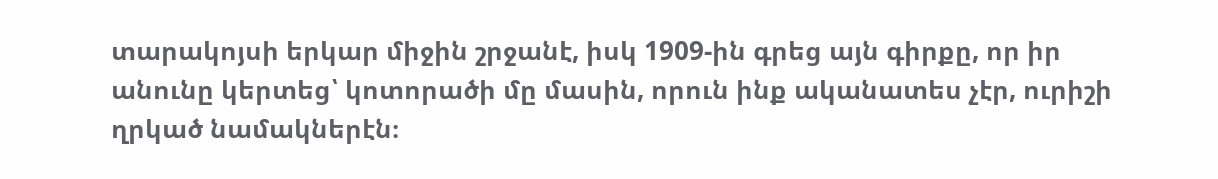տարակոյսի երկար միջին շրջանէ, իսկ 1909-ին գրեց այն գիրքը, որ իր անունը կերտեց՝ կոտորածի մը մասին, որուն ինք ականատես չէր, ուրիշի ղրկած նամակներէն։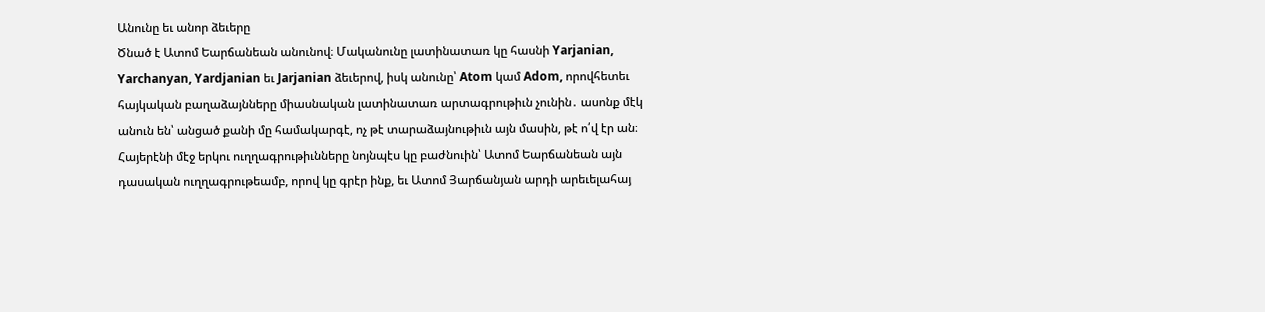Անունը եւ անոր ձեւերը
Ծնած է Ատոմ Եարճանեան անունով։ Մականունը լատինատառ կը հասնի Yarjanian, Yarchanyan, Yardjanian եւ Jarjanian ձեւերով, իսկ անունը՝ Atom կամ Adom, որովհետեւ հայկական բաղաձայնները միասնական լատինատառ արտագրութիւն չունին․ ասոնք մէկ անուն են՝ անցած քանի մը համակարգէ, ոչ թէ տարաձայնութիւն այն մասին, թէ ո՛վ էր ան։ Հայերէնի մէջ երկու ուղղագրութիւնները նոյնպէս կը բաժնուին՝ Ատոմ Եարճանեան այն դասական ուղղագրութեամբ, որով կը գրէր ինք, եւ Ատոմ Յարճանյան արդի արեւելահայ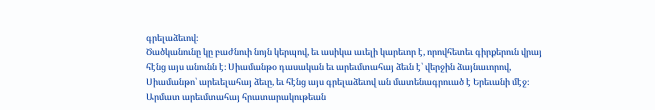գրելաձեւով։
Ծածկանունը կը բաժնուի նոյն կերպով, եւ ասիկա աւելի կարեւոր է, որովհետեւ գիրքերուն վրայ հէնց այս անունն է։ Սիամանթօ դասական եւ արեւմտահայ ձեւն է՝ վերջին ձայնաւորով, Սիամանթո՝ արեւելահայ ձեւը, եւ հէնց այս գրելաձեւով ան մատենագրուած է Երեւանի մէջ։ Արմատ արեւմտահայ հրատարակութեան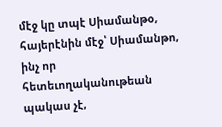մէջ կը տպէ Սիամանթօ, հայերէնին մէջ՝ Սիամանթո, ինչ որ հետեւողականութեան պակաս չէ,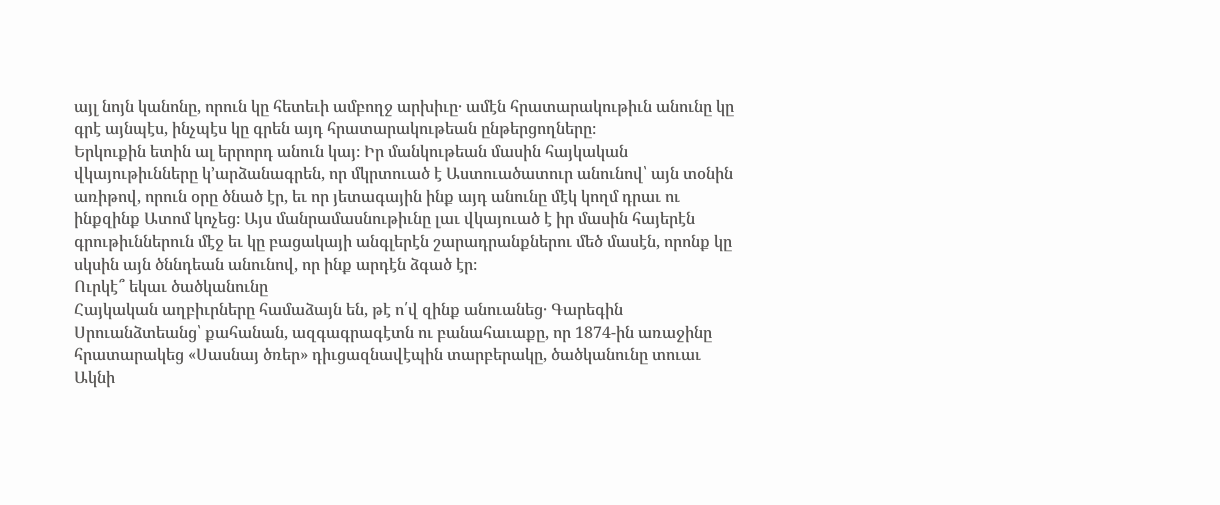այլ նոյն կանոնը, որուն կը հետեւի ամբողջ արխիւը․ ամէն հրատարակութիւն անունը կը գրէ այնպէս, ինչպէս կը գրեն այդ հրատարակութեան ընթերցողները։
Երկուքին ետին ալ երրորդ անուն կայ։ Իր մանկութեան մասին հայկական վկայութիւնները կ՚արձանագրեն, որ մկրտուած է Աստուածատուր անունով՝ այն տօնին առիթով, որուն օրը ծնած էր, եւ որ յետագային ինք այդ անունը մէկ կողմ դրաւ ու ինքզինք Ատոմ կոչեց։ Այս մանրամասնութիւնը լաւ վկայուած է իր մասին հայերէն գրութիւններուն մէջ եւ կը բացակայի անգլերէն շարադրանքներու մեծ մասէն, որոնք կը սկսին այն ծննդեան անունով, որ ինք արդէն ձգած էր։
Ուրկէ՞ եկաւ ծածկանունը
Հայկական աղբիւրները համաձայն են, թէ ո՛վ զինք անուանեց․ Գարեգին Սրուանձտեանց՝ քահանան, ազգագրագէտն ու բանահաւաքը, որ 1874-ին առաջինը հրատարակեց «Սասնայ ծռեր» դիւցազնավէպին տարբերակը, ծածկանունը տուաւ Ակնի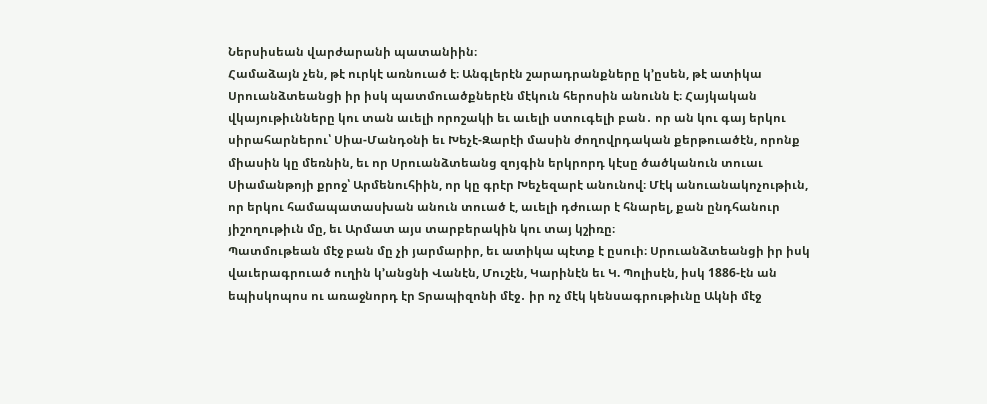Ներսիսեան վարժարանի պատանիին։
Համաձայն չեն, թէ ուրկէ առնուած է։ Անգլերէն շարադրանքները կ՚ըսեն, թէ ատիկա Սրուանձտեանցի իր իսկ պատմուածքներէն մէկուն հերոսին անունն է։ Հայկական վկայութիւնները կու տան աւելի որոշակի եւ աւելի ստուգելի բան․ որ ան կու գայ երկու սիրահարներու՝ Սիա-Մանդօնի եւ Խեչէ-Զարէի մասին ժողովրդական քերթուածէն, որոնք միասին կը մեռնին, եւ որ Սրուանձտեանց զոյգին երկրորդ կէսը ծածկանուն տուաւ Սիամանթոյի քրոջ՝ Արմենուհիին, որ կը գրէր Խեչեզարէ անունով։ Մէկ անուանակոչութիւն, որ երկու համապատասխան անուն տուած է, աւելի դժուար է հնարել, քան ընդհանուր յիշողութիւն մը, եւ Արմատ այս տարբերակին կու տայ կշիռը։
Պատմութեան մէջ բան մը չի յարմարիր, եւ ատիկա պէտք է ըսուի։ Սրուանձտեանցի իր իսկ վաւերագրուած ուղին կ՚անցնի Վանէն, Մուշէն, Կարինէն եւ Կ. Պոլիսէն, իսկ 1886-էն ան եպիսկոպոս ու առաջնորդ էր Տրապիզոնի մէջ․ իր ոչ մէկ կենսագրութիւնը Ակնի մէջ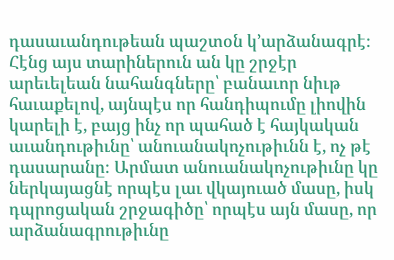դասաւանդութեան պաշտօն կ՚արձանագրէ։ Հէնց այս տարիներուն ան կը շրջէր արեւելեան նահանգները՝ բանաւոր նիւթ հաւաքելով, այնպէս որ հանդիպումը լիովին կարելի է, բայց ինչ որ պահած է հայկական աւանդութիւնը՝ անուանակոչութիւնն է, ոչ թէ դասարանը։ Արմատ անուանակոչութիւնը կը ներկայացնէ որպէս լաւ վկայուած մասը, իսկ դպրոցական շրջագիծը՝ որպէս այն մասը, որ արձանագրութիւնը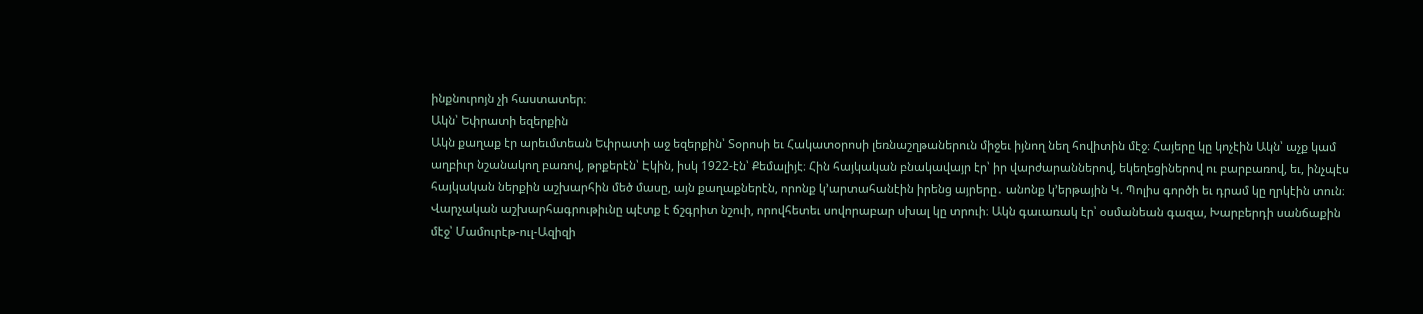ինքնուրոյն չի հաստատեր։
Ակն՝ Եփրատի եզերքին
Ակն քաղաք էր արեւմտեան Եփրատի աջ եզերքին՝ Տօրոսի եւ Հակատօրոսի լեռնաշղթաներուն միջեւ իյնող նեղ հովիտին մէջ։ Հայերը կը կոչէին Ակն՝ աչք կամ աղբիւր նշանակող բառով, թրքերէն՝ Էկին, իսկ 1922-էն՝ Քեմալիյէ։ Հին հայկական բնակավայր էր՝ իր վարժարաններով, եկեղեցիներով ու բարբառով, եւ, ինչպէս հայկական ներքին աշխարհին մեծ մասը, այն քաղաքներէն, որոնք կ՚արտահանէին իրենց այրերը․ անոնք կ՚երթային Կ. Պոլիս գործի եւ դրամ կը ղրկէին տուն։
Վարչական աշխարհագրութիւնը պէտք է ճշգրիտ նշուի, որովհետեւ սովորաբար սխալ կը տրուի։ Ակն գաւառակ էր՝ օսմանեան գազա, Խարբերդի սանճաքին մէջ՝ Մամուրէթ-ուլ-Ազիզի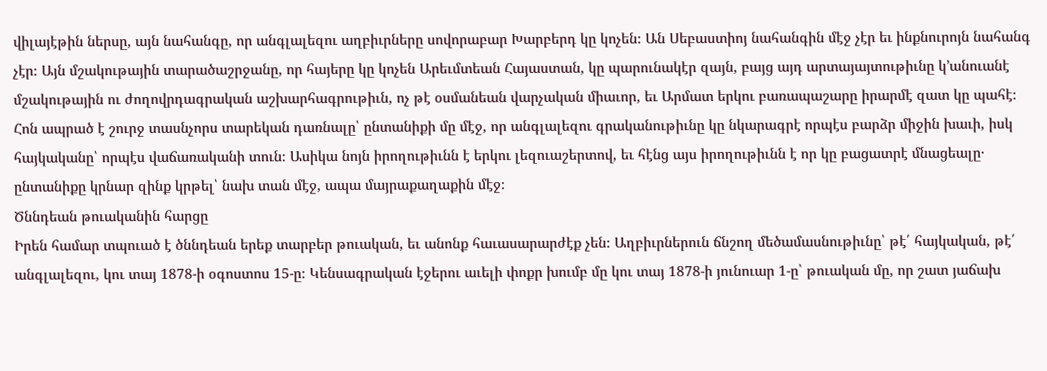վիլայէթին ներսը, այն նահանգը, որ անգլալեզու աղբիւրները սովորաբար Խարբերդ կը կոչեն։ Ան Սեբաստիոյ նահանգին մէջ չէր եւ ինքնուրոյն նահանգ չէր։ Այն մշակութային տարածաշրջանը, որ հայերը կը կոչեն Արեւմտեան Հայաստան, կը պարունակէր զայն, բայց այդ արտայայտութիւնը կ՚անուանէ մշակութային ու ժողովրդագրական աշխարհագրութիւն, ոչ թէ օսմանեան վարչական միաւոր, եւ Արմատ երկու բառապաշարը իրարմէ զատ կը պահէ։
Հոն ապրած է շուրջ տասնչորս տարեկան դառնալը՝ ընտանիքի մը մէջ, որ անգլալեզու գրականութիւնը կը նկարագրէ որպէս բարձր միջին խաւի, իսկ հայկականը՝ որպէս վաճառականի տուն։ Ասիկա նոյն իրողութիւնն է երկու լեզուաշերտով, եւ հէնց այս իրողութիւնն է որ կը բացատրէ մնացեալը․ ընտանիքը կրնար զինք կրթել՝ նախ տան մէջ, ապա մայրաքաղաքին մէջ։
Ծննդեան թուականին հարցը
Իրեն համար տպուած է ծննդեան երեք տարբեր թուական, եւ անոնք հաւասարարժէք չեն։ Աղբիւրներուն ճնշող մեծամասնութիւնը՝ թէ՛ հայկական, թէ՛ անգլալեզու, կու տայ 1878-ի օգոստոս 15-ը։ Կենսագրական էջերու աւելի փոքր խումբ մը կու տայ 1878-ի յունուար 1-ը՝ թուական մը, որ շատ յաճախ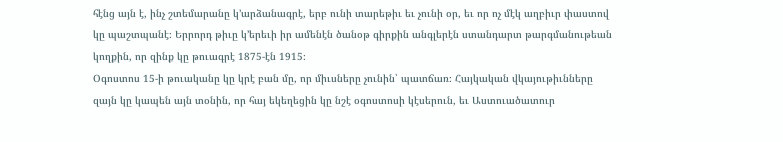հէնց այն է, ինչ շտեմարանը կ՚արձանագրէ, երբ ունի տարեթիւ եւ չունի օր, եւ որ ոչ մէկ աղբիւր փաստով կը պաշտպանէ։ Երրորդ թիւը կ՚երեւի իր ամենէն ծանօթ գիրքին անգլերէն ստանդարտ թարգմանութեան կողքին, որ զինք կը թուագրէ 1875-էն 1915։
Օգոստոս 15-ի թուականը կը կրէ բան մը, որ միւսները չունին՝ պատճառ։ Հայկական վկայութիւնները զայն կը կապեն այն տօնին, որ հայ եկեղեցին կը նշէ օգոստոսի կէսերուն, եւ Աստուածատուր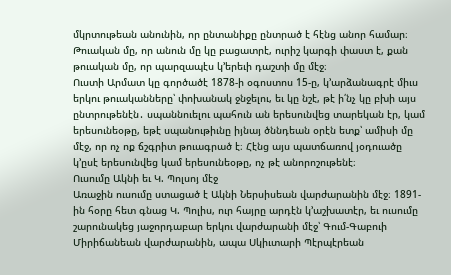մկրտութեան անունին, որ ընտանիքը ընտրած է հէնց անոր համար։ Թուական մը, որ անուն մը կը բացատրէ, ուրիշ կարգի փաստ է, քան թուական մը, որ պարզապէս կ՚երեւի դաշտի մը մէջ։
Ուստի Արմատ կը գործածէ 1878-ի օգոստոս 15-ը, կ՚արձանագրէ միւս երկու թուականները՝ փոխանակ ջնջելու, եւ կը նշէ, թէ ի՛նչ կը բխի այս ընտրութենէն․ սպաննուելու պահուն ան երեսունվեց տարեկան էր, կամ երեսունեօթը, եթէ սպանութիւնը իյնայ ծննդեան օրէն ետք՝ ամիսի մը մէջ, որ ոչ ոք ճշգրիտ թուագրած է։ Հէնց այս պատճառով յօդուածը կ՚ըսէ երեսունվեց կամ երեսունեօթը, ոչ թէ անորոշութենէ։
Ուսումը Ակնի եւ Կ. Պոլսոյ մէջ
Առաջին ուսումը ստացած է Ակնի Ներսիսեան վարժարանին մէջ։ 1891-ին հօրը հետ գնաց Կ. Պոլիս, ուր հայրը արդէն կ՚աշխատէր, եւ ուսումը շարունակեց յաջորդաբար երկու վարժարանի մէջ՝ Գում-Գաբուի Միրիճանեան վարժարանին, ապա Սկիւտարի Պէրպէրեան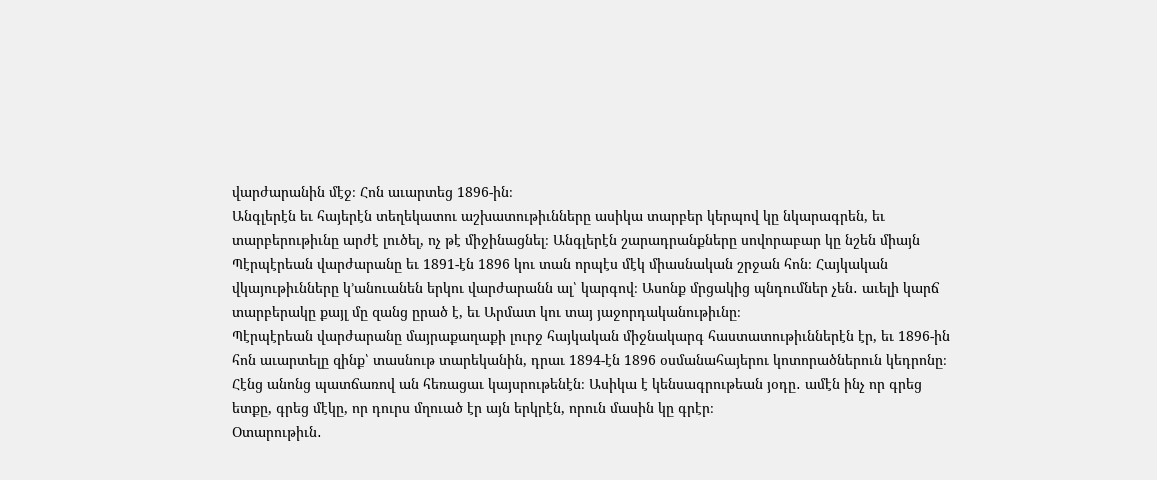վարժարանին մէջ։ Հոն աւարտեց 1896-ին։
Անգլերէն եւ հայերէն տեղեկատու աշխատութիւնները ասիկա տարբեր կերպով կը նկարագրեն, եւ տարբերութիւնը արժէ լուծել, ոչ թէ միջինացնել։ Անգլերէն շարադրանքները սովորաբար կը նշեն միայն Պէրպէրեան վարժարանը եւ 1891-էն 1896 կու տան որպէս մէկ միասնական շրջան հոն։ Հայկական վկայութիւնները կ՚անուանեն երկու վարժարանն ալ՝ կարգով։ Ասոնք մրցակից պնդումներ չեն․ աւելի կարճ տարբերակը քայլ մը զանց ըրած է, եւ Արմատ կու տայ յաջորդականութիւնը։
Պէրպէրեան վարժարանը մայրաքաղաքի լուրջ հայկական միջնակարգ հաստատութիւններէն էր, եւ 1896-ին հոն աւարտելը զինք՝ տասնութ տարեկանին, դրաւ 1894-էն 1896 օսմանահայերու կոտորածներուն կեդրոնը։ Հէնց անոնց պատճառով ան հեռացաւ կայսրութենէն։ Ասիկա է կենսագրութեան յօդը․ ամէն ինչ որ գրեց ետքը, գրեց մէկը, որ դուրս մղուած էր այն երկրէն, որուն մասին կը գրէր։
Օտարութիւն․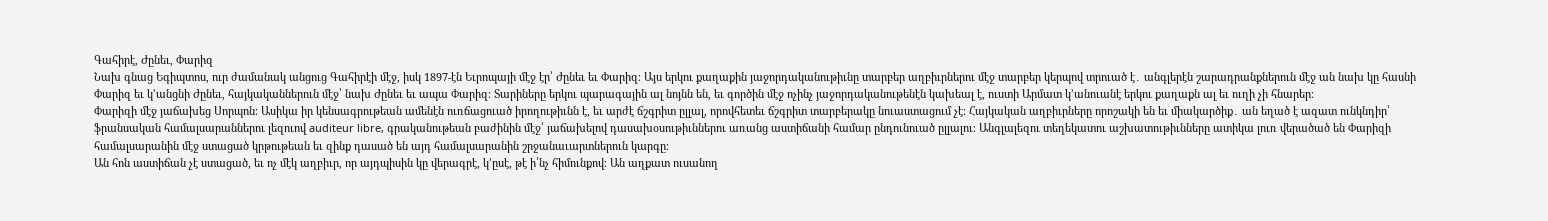Գահիրէ, Ժընեւ, Փարիզ
Նախ գնաց Եգիպտոս, ուր ժամանակ անցուց Գահիրէի մէջ, իսկ 1897-էն Եւրոպայի մէջ էր՝ Ժընեւ եւ Փարիզ։ Այս երկու քաղաքին յաջորդականութիւնը տարբեր աղբիւրներու մէջ տարբեր կերպով տրուած է․ անգլերէն շարադրանքներուն մէջ ան նախ կը հասնի Փարիզ եւ կ՚անցնի Ժընեւ, հայկականներուն մէջ՝ նախ Ժընեւ եւ ապա Փարիզ։ Տարիները երկու պարագային ալ նոյնն են, եւ գործին մէջ ոչինչ յաջորդականութենէն կախեալ է, ուստի Արմատ կ՚անուանէ երկու քաղաքն ալ եւ ուղի չի հնարեր։
Փարիզի մէջ յաճախեց Սորպոն։ Ասիկա իր կենսագրութեան ամենէն ուռճացուած իրողութիւնն է, եւ արժէ ճշգրիտ ըլլալ, որովհետեւ ճշգրիտ տարբերակը նուաստացում չէ։ Հայկական աղբիւրները որոշակի են եւ միակարծիք․ ան եղած է ազատ ունկնդիր՝ ֆրանսական համալսարաններու լեզուով auditeur libre, գրականութեան բաժինին մէջ՝ յաճախելով դասախօսութիւններու առանց աստիճանի համար ընդունուած ըլլալու։ Անգլալեզու տեղեկատու աշխատութիւնները ատիկա լուռ վերածած են Փարիզի համալսարանին մէջ ստացած կրթութեան եւ զինք դասած են այդ համալսարանին շրջանաւարտներուն կարգը։
Ան հոն աստիճան չէ ստացած, եւ ոչ մէկ աղբիւր, որ այդպիսին կը վերագրէ, կ՚ըսէ, թէ ի՛նչ հիմունքով։ Ան աղքատ ուսանող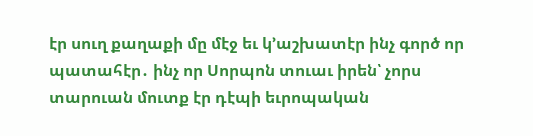էր սուղ քաղաքի մը մէջ եւ կ՚աշխատէր ինչ գործ որ պատահէր․ ինչ որ Սորպոն տուաւ իրեն՝ չորս տարուան մուտք էր դէպի եւրոպական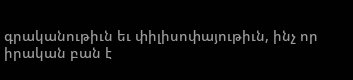գրականութիւն եւ փիլիսոփայութիւն, ինչ որ իրական բան է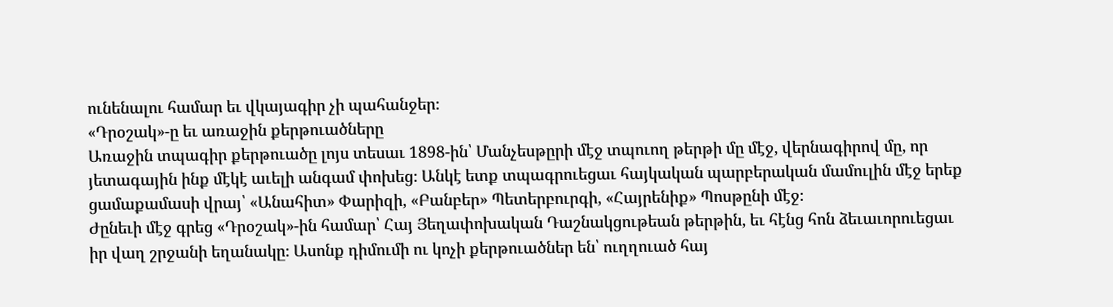ունենալու համար եւ վկայագիր չի պահանջեր։
«Դրօշակ»-ը եւ առաջին քերթուածները
Առաջին տպագիր քերթուածը լոյս տեսաւ 1898-ին՝ Մանչեսթըրի մէջ տպուող թերթի մը մէջ, վերնագիրով մը, որ յետագային ինք մէկէ աւելի անգամ փոխեց։ Անկէ ետք տպագրուեցաւ հայկական պարբերական մամուլին մէջ երեք ցամաքամասի վրայ՝ «Անահիտ» Փարիզի, «Բանբեր» Պետերբուրգի, «Հայրենիք» Պոսթընի մէջ։
Ժընեւի մէջ գրեց «Դրօշակ»-ին համար՝ Հայ Յեղափոխական Դաշնակցութեան թերթին, եւ հէնց հոն ձեւաւորուեցաւ իր վաղ շրջանի եղանակը։ Ասոնք դիմումի ու կոչի քերթուածներ են՝ ուղղուած հայ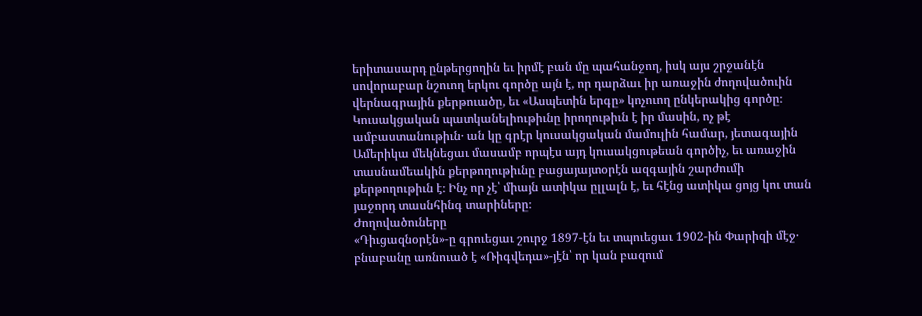երիտասարդ ընթերցողին եւ իրմէ բան մը պահանջող, իսկ այս շրջանէն սովորաբար նշուող երկու գործը այն է, որ դարձաւ իր առաջին ժողովածուին վերնագրային քերթուածը, եւ «Ասպետին երգը» կոչուող ընկերակից գործը։
Կուսակցական պատկանելիութիւնը իրողութիւն է իր մասին, ոչ թէ ամբաստանութիւն․ ան կը գրէր կուսակցական մամուլին համար, յետագային Ամերիկա մեկնեցաւ մասամբ որպէս այդ կուսակցութեան գործիչ, եւ առաջին տասնամեակին քերթողութիւնը բացայայտօրէն ազգային շարժումի քերթողութիւն է։ Ինչ որ չէ՝ միայն ատիկա ըլլալն է, եւ հէնց ատիկա ցոյց կու տան յաջորդ տասնհինգ տարիները։
Ժողովածուները
«Դիւցազնօրէն»-ը գրուեցաւ շուրջ 1897-էն եւ տպուեցաւ 1902-ին Փարիզի մէջ․ բնաբանը առնուած է «Ռիգվեդա»-յէն՝ որ կան բազում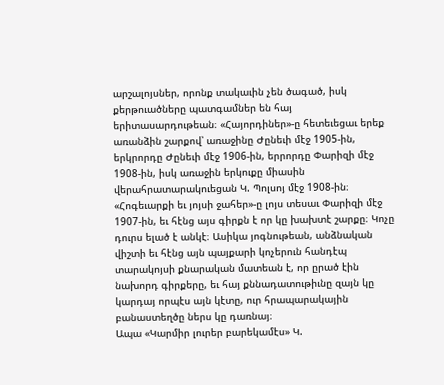արշալոյսներ, որոնք տակաւին չեն ծագած, իսկ քերթուածները պատգամներ են հայ երիտասարդութեան։ «Հայորդիներ»-ը հետեւեցաւ երեք առանձին շարքով՝ առաջինը Ժընեւի մէջ 1905-ին, երկրորդը Ժընեւի մէջ 1906-ին, երրորդը Փարիզի մէջ 1908-ին, իսկ առաջին երկուքը միասին վերահրատարակուեցան Կ. Պոլսոյ մէջ 1908-ին։
«Հոգեւարքի եւ յոյսի ջահեր»-ը լոյս տեսաւ Փարիզի մէջ 1907-ին, եւ հէնց այս գիրքն է որ կը խախտէ շարքը։ Կոչը դուրս ելած է անկէ։ Ասիկա յոգնութեան, անձնական վիշտի եւ հէնց այն պայքարի կոչերուն հանդէպ տարակոյսի քնարական մատեան է, որ ըրած էին նախորդ գիրքերը, եւ հայ քննադատութիւնը զայն կը կարդայ որպէս այն կէտը, ուր հրապարակային բանաստեղծը ներս կը դառնայ։
Ապա «Կարմիր լուրեր բարեկամէս» Կ.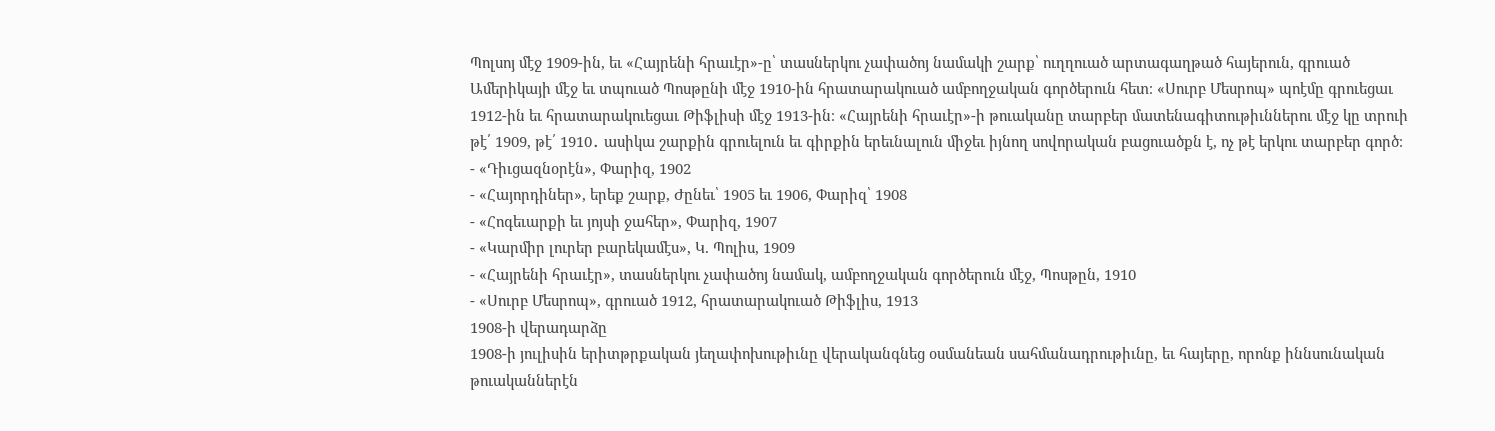Պոլսոյ մէջ 1909-ին, եւ «Հայրենի հրաւէր»-ը՝ տասներկու չափածոյ նամակի շարք՝ ուղղուած արտագաղթած հայերուն, գրուած Ամերիկայի մէջ եւ տպուած Պոսթընի մէջ 1910-ին հրատարակուած ամբողջական գործերուն հետ։ «Սուրբ Մեսրոպ» պոէմը գրուեցաւ 1912-ին եւ հրատարակուեցաւ Թիֆլիսի մէջ 1913-ին։ «Հայրենի հրաւէր»-ի թուականը տարբեր մատենագիտութիւններու մէջ կը տրուի թէ՛ 1909, թէ՛ 1910․ ասիկա շարքին գրուելուն եւ գիրքին երեւնալուն միջեւ իյնող սովորական բացուածքն է, ոչ թէ երկու տարբեր գործ։
- «Դիւցազնօրէն», Փարիզ, 1902
- «Հայորդիներ», երեք շարք, Ժընեւ՝ 1905 եւ 1906, Փարիզ՝ 1908
- «Հոգեւարքի եւ յոյսի ջահեր», Փարիզ, 1907
- «Կարմիր լուրեր բարեկամէս», Կ. Պոլիս, 1909
- «Հայրենի հրաւէր», տասներկու չափածոյ նամակ, ամբողջական գործերուն մէջ, Պոսթըն, 1910
- «Սուրբ Մեսրոպ», գրուած 1912, հրատարակուած Թիֆլիս, 1913
1908-ի վերադարձը
1908-ի յուլիսին երիտթրքական յեղափոխութիւնը վերականգնեց օսմանեան սահմանադրութիւնը, եւ հայերը, որոնք իննսունական թուականներէն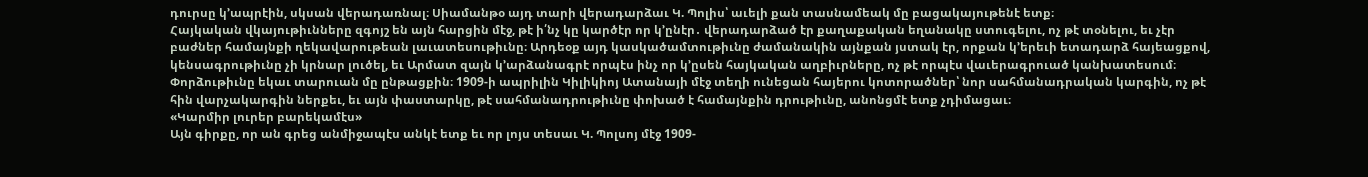դուրսը կ՚ապրէին, սկսան վերադառնալ։ Սիամանթօ այդ տարի վերադարձաւ Կ. Պոլիս՝ աւելի քան տասնամեակ մը բացակայութենէ ետք։
Հայկական վկայութիւնները զգոյշ են այն հարցին մէջ, թէ ի՛նչ կը կարծէր որ կ՚ընէր․ վերադարձած էր քաղաքական եղանակը ստուգելու, ոչ թէ տօնելու, եւ չէր բաժներ համայնքի ղեկավարութեան լաւատեսութիւնը։ Արդեօք այդ կասկածամտութիւնը ժամանակին այնքան յստակ էր, որքան կ՚երեւի ետադարձ հայեացքով, կենսագրութիւնը չի կրնար լուծել, եւ Արմատ զայն կ՚արձանագրէ որպէս ինչ որ կ՚ըսեն հայկական աղբիւրները, ոչ թէ որպէս վաւերագրուած կանխատեսում։
Փորձութիւնը եկաւ տարուան մը ընթացքին։ 1909-ի ապրիլին Կիլիկիոյ Ատանայի մէջ տեղի ունեցան հայերու կոտորածներ՝ նոր սահմանադրական կարգին, ոչ թէ հին վարչակարգին ներքեւ, եւ այն փաստարկը, թէ սահմանադրութիւնը փոխած է համայնքին դրութիւնը, անոնցմէ ետք չդիմացաւ։
«Կարմիր լուրեր բարեկամէս»
Այն գիրքը, որ ան գրեց անմիջապէս անկէ ետք եւ որ լոյս տեսաւ Կ. Պոլսոյ մէջ 1909-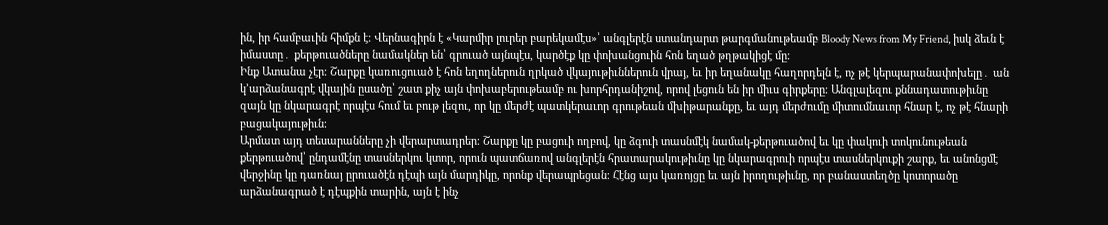ին, իր համբաւին հիմքն է։ Վերնագիրն է «Կարմիր լուրեր բարեկամէս»՝ անգլերէն ստանդարտ թարգմանութեամբ Bloody News from My Friend, իսկ ձեւն է իմաստը․ քերթուածները նամակներ են՝ գրուած այնպէս, կարծէք կը փոխանցուին հոն եղած թղթակիցէ մը։
Ինք Ատանա չէր։ Շարքը կառուցուած է հոն եղողներուն ղրկած վկայութիւններուն վրայ, եւ իր եղանակը հաղորդելն է, ոչ թէ կերպարանափոխելը․ ան կ՚արձանագրէ վկային ըսածը՝ շատ քիչ այն փոխաբերութեամբ ու խորհրդանիշով, որով լեցուն են իր միւս գիրքերը։ Անգլալեզու քննադատութիւնը զայն կը նկարագրէ որպէս հում եւ բութ լեզու, որ կը մերժէ պատկերաւոր գրութեան մխիթարանքը, եւ այդ մերժումը միտումնաւոր հնար է, ոչ թէ հնարի բացակայութիւն։
Արմատ այդ տեսարանները չի վերարտադրեր։ Շարքը կը բացուի ողբով, կը ձգուի տասնմէկ նամակ-քերթուածով եւ կը փակուի տոկունութեան քերթուածով՝ ընդամէնը տասներկու կտոր, որուն պատճառով անգլերէն հրատարակութիւնը կը նկարագրուի որպէս տասներկուքի շարք, եւ անոնցմէ վերջինը կը դառնայ ըրուածէն դէպի այն մարդիկը, որոնք վերապրեցան։ Հէնց այս կառոյցը եւ այն իրողութիւնը, որ բանաստեղծը կոտորածը արձանագրած է դէպքին տարին, այն է ինչ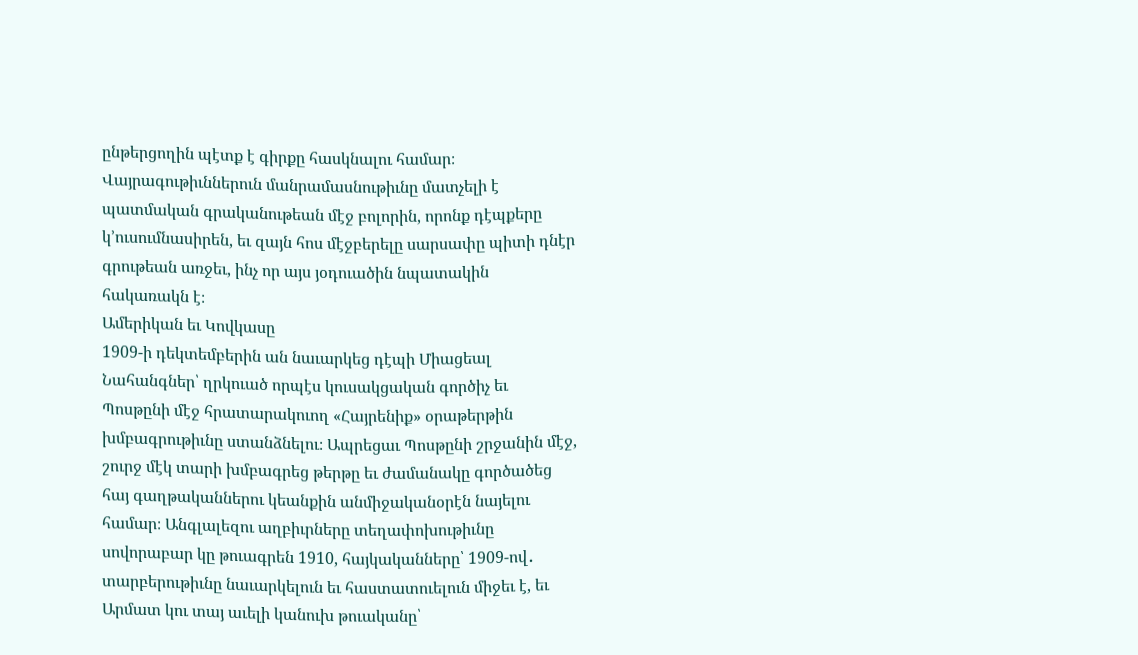ընթերցողին պէտք է գիրքը հասկնալու համար։ Վայրագութիւններուն մանրամասնութիւնը մատչելի է պատմական գրականութեան մէջ բոլորին, որոնք դէպքերը կ՚ուսումնասիրեն, եւ զայն հոս մէջբերելը սարսափը պիտի դնէր գրութեան առջեւ, ինչ որ այս յօդուածին նպատակին հակառակն է։
Ամերիկան եւ Կովկասը
1909-ի դեկտեմբերին ան նաւարկեց դէպի Միացեալ Նահանգներ՝ ղրկուած որպէս կուսակցական գործիչ եւ Պոսթընի մէջ հրատարակուող «Հայրենիք» օրաթերթին խմբագրութիւնը ստանձնելու։ Ապրեցաւ Պոսթընի շրջանին մէջ, շուրջ մէկ տարի խմբագրեց թերթը եւ ժամանակը գործածեց հայ գաղթականներու կեանքին անմիջականօրէն նայելու համար։ Անգլալեզու աղբիւրները տեղափոխութիւնը սովորաբար կը թուագրեն 1910, հայկականները՝ 1909-ով․ տարբերութիւնը նաւարկելուն եւ հաստատուելուն միջեւ է, եւ Արմատ կու տայ աւելի կանուխ թուականը՝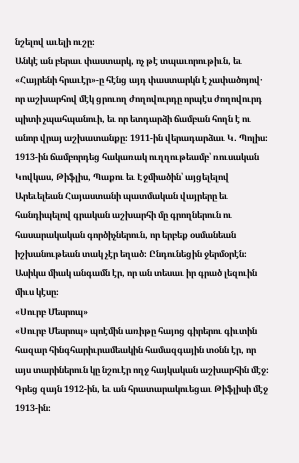նշելով աւելի ուշը։
Անկէ ան բերաւ փաստարկ, ոչ թէ տպաւորութիւն, եւ «Հայրենի հրաւէր»-ը հէնց այդ փաստարկն է չափածոյով․ որ աշխարհով մէկ ցրուող ժողովուրդը որպէս ժողովուրդ պիտի չպահպանուի, եւ որ ետդարձի ճամբան հողն է ու անոր վրայ աշխատանքը։ 1911-ին վերադարձաւ Կ. Պոլիս։
1913-ին ճամբորդեց հակառակ ուղղութեամբ՝ ռուսական Կովկաս, Թիֆլիս, Պաքու եւ Էջմիածին՝ այցելելով Արեւելեան Հայաստանի պատմական վայրերը եւ հանդիպելով գրական աշխարհի մը գրողներուն ու հասարակական գործիչներուն, որ երբեք օսմանեան իշխանութեան տակ չէր եղած։ Ընդունեցին ջերմօրէն։ Ասիկա միակ անգամն էր, որ ան տեսաւ իր գրած լեզուին միւս կէսը։
«Սուրբ Մեսրոպ»
«Սուրբ Մեսրոպ» պոէմին առիթը հայոց գիրերու գիւտին հազար հինգհարիւրամեակին համազգային տօնն էր, որ այս տարիներուն կը նշուէր ողջ հայկական աշխարհին մէջ։ Գրեց զայն 1912-ին, եւ ան հրատարակուեցաւ Թիֆլիսի մէջ 1913-ին։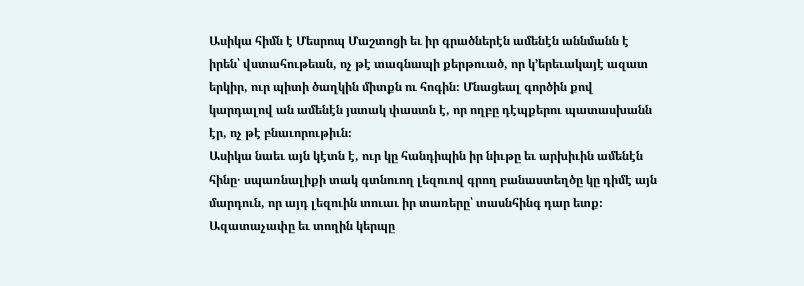Ասիկա հիմն է Մեսրոպ Մաշտոցի եւ իր գրածներէն ամենէն աննմանն է իրեն՝ վստահութեան, ոչ թէ տագնապի քերթուած, որ կ՚երեւակայէ ազատ երկիր, ուր պիտի ծաղկին միտքն ու հոգին։ Մնացեալ գործին քով կարդալով ան ամենէն յստակ փաստն է, որ ողբը դէպքերու պատասխանն էր, ոչ թէ բնաւորութիւն։
Ասիկա նաեւ այն կէտն է, ուր կը հանդիպին իր նիւթը եւ արխիւին ամենէն հինը․ սպառնալիքի տակ գտնուող լեզուով գրող բանաստեղծը կը դիմէ այն մարդուն, որ այդ լեզուին տուաւ իր տառերը՝ տասնհինգ դար ետք։
Ազատաչափը եւ տողին կերպը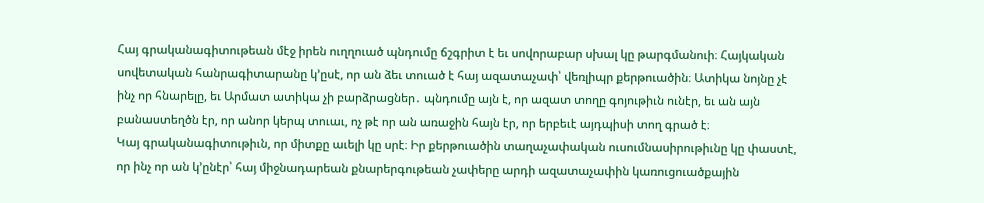Հայ գրականագիտութեան մէջ իրեն ուղղուած պնդումը ճշգրիտ է եւ սովորաբար սխալ կը թարգմանուի։ Հայկական սովետական հանրագիտարանը կ՚ըսէ, որ ան ձեւ տուած է հայ ազատաչափ՝ վեռլիպր քերթուածին։ Ատիկա նոյնը չէ ինչ որ հնարելը, եւ Արմատ ատիկա չի բարձրացներ․ պնդումը այն է, որ ազատ տողը գոյութիւն ունէր, եւ ան այն բանաստեղծն էր, որ անոր կերպ տուաւ, ոչ թէ որ ան առաջին հայն էր, որ երբեւէ այդպիսի տող գրած է։
Կայ գրականագիտութիւն, որ միտքը աւելի կը սրէ։ Իր քերթուածին տաղաչափական ուսումնասիրութիւնը կը փաստէ, որ ինչ որ ան կ՚ընէր՝ հայ միջնադարեան քնարերգութեան չափերը արդի ազատաչափին կառուցուածքային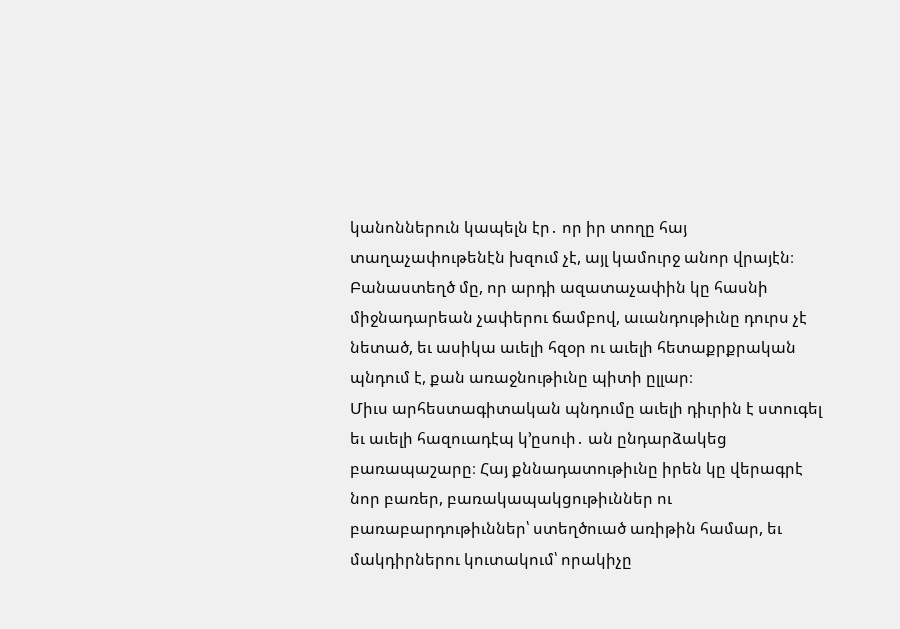կանոններուն կապելն էր․ որ իր տողը հայ տաղաչափութենէն խզում չէ, այլ կամուրջ անոր վրայէն։ Բանաստեղծ մը, որ արդի ազատաչափին կը հասնի միջնադարեան չափերու ճամբով, աւանդութիւնը դուրս չէ նետած, եւ ասիկա աւելի հզօր ու աւելի հետաքրքրական պնդում է, քան առաջնութիւնը պիտի ըլլար։
Միւս արհեստագիտական պնդումը աւելի դիւրին է ստուգել եւ աւելի հազուադէպ կ՚ըսուի․ ան ընդարձակեց բառապաշարը։ Հայ քննադատութիւնը իրեն կը վերագրէ նոր բառեր, բառակապակցութիւններ ու բառաբարդութիւններ՝ ստեղծուած առիթին համար, եւ մակդիրներու կուտակում՝ որակիչը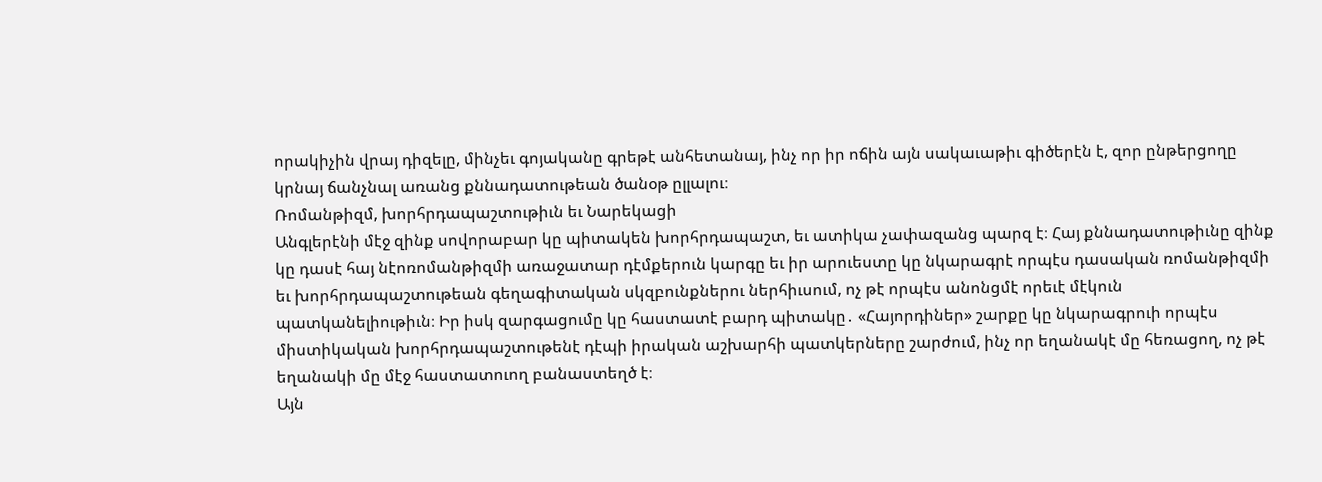որակիչին վրայ դիզելը, մինչեւ գոյականը գրեթէ անհետանայ, ինչ որ իր ոճին այն սակաւաթիւ գիծերէն է, զոր ընթերցողը կրնայ ճանչնալ առանց քննադատութեան ծանօթ ըլլալու։
Ռոմանթիզմ, խորհրդապաշտութիւն եւ Նարեկացի
Անգլերէնի մէջ զինք սովորաբար կը պիտակեն խորհրդապաշտ, եւ ատիկա չափազանց պարզ է։ Հայ քննադատութիւնը զինք կը դասէ հայ նէոռոմանթիզմի առաջատար դէմքերուն կարգը եւ իր արուեստը կը նկարագրէ որպէս դասական ռոմանթիզմի եւ խորհրդապաշտութեան գեղագիտական սկզբունքներու ներհիւսում, ոչ թէ որպէս անոնցմէ որեւէ մէկուն պատկանելիութիւն։ Իր իսկ զարգացումը կը հաստատէ բարդ պիտակը․ «Հայորդիներ» շարքը կը նկարագրուի որպէս միստիկական խորհրդապաշտութենէ դէպի իրական աշխարհի պատկերները շարժում, ինչ որ եղանակէ մը հեռացող, ոչ թէ եղանակի մը մէջ հաստատուող բանաստեղծ է։
Այն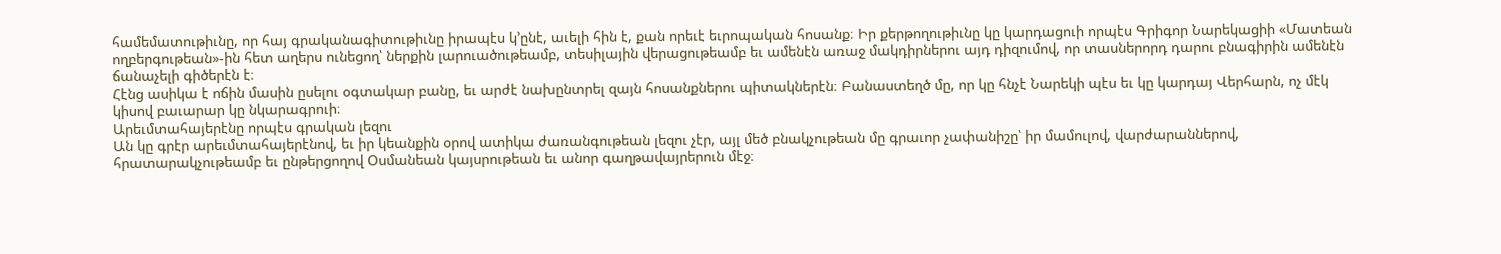համեմատութիւնը, որ հայ գրականագիտութիւնը իրապէս կ՚ընէ, աւելի հին է, քան որեւէ եւրոպական հոսանք։ Իր քերթողութիւնը կը կարդացուի որպէս Գրիգոր Նարեկացիի «Մատեան ողբերգութեան»-ին հետ աղերս ունեցող՝ ներքին լարուածութեամբ, տեսիլային վերացութեամբ եւ ամենէն առաջ մակդիրներու այդ դիզումով, որ տասներորդ դարու բնագիրին ամենէն ճանաչելի գիծերէն է։
Հէնց ասիկա է ոճին մասին ըսելու օգտակար բանը, եւ արժէ նախընտրել զայն հոսանքներու պիտակներէն։ Բանաստեղծ մը, որ կը հնչէ Նարեկի պէս եւ կը կարդայ Վերհարն, ոչ մէկ կիսով բաւարար կը նկարագրուի։
Արեւմտահայերէնը որպէս գրական լեզու
Ան կը գրէր արեւմտահայերէնով, եւ իր կեանքին օրով ատիկա ժառանգութեան լեզու չէր, այլ մեծ բնակչութեան մը գրաւոր չափանիշը՝ իր մամուլով, վարժարաններով, հրատարակչութեամբ եւ ընթերցողով Օսմանեան կայսրութեան եւ անոր գաղթավայրերուն մէջ։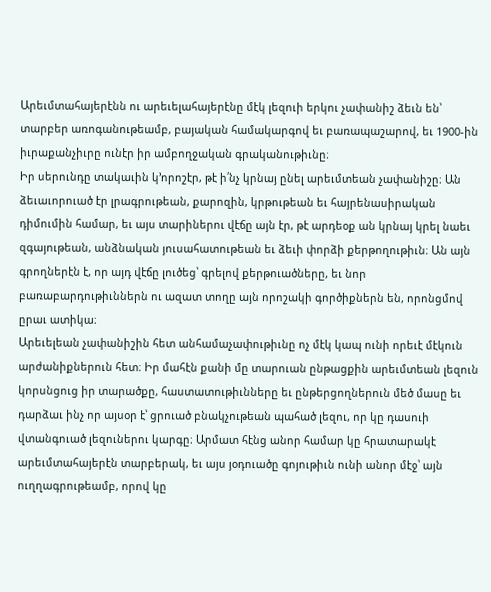Արեւմտահայերէնն ու արեւելահայերէնը մէկ լեզուի երկու չափանիշ ձեւն են՝ տարբեր առոգանութեամբ, բայական համակարգով եւ բառապաշարով, եւ 1900-ին իւրաքանչիւրը ունէր իր ամբողջական գրականութիւնը։
Իր սերունդը տակաւին կ՚որոշէր, թէ ի՛նչ կրնայ ընել արեւմտեան չափանիշը։ Ան ձեւաւորուած էր լրագրութեան, քարոզին, կրթութեան եւ հայրենասիրական դիմումին համար, եւ այս տարիներու վէճը այն էր, թէ արդեօք ան կրնայ կրել նաեւ զգայութեան, անձնական յուսահատութեան եւ ձեւի փորձի քերթողութիւն։ Ան այն գրողներէն է, որ այդ վէճը լուծեց՝ գրելով քերթուածները, եւ նոր բառաբարդութիւններն ու ազատ տողը այն որոշակի գործիքներն են, որոնցմով ըրաւ ատիկա։
Արեւելեան չափանիշին հետ անհամաչափութիւնը ոչ մէկ կապ ունի որեւէ մէկուն արժանիքներուն հետ։ Իր մահէն քանի մը տարուան ընթացքին արեւմտեան լեզուն կորսնցուց իր տարածքը, հաստատութիւնները եւ ընթերցողներուն մեծ մասը եւ դարձաւ ինչ որ այսօր է՝ ցրուած բնակչութեան պահած լեզու, որ կը դասուի վտանգուած լեզուներու կարգը։ Արմատ հէնց անոր համար կը հրատարակէ արեւմտահայերէն տարբերակ, եւ այս յօդուածը գոյութիւն ունի անոր մէջ՝ այն ուղղագրութեամբ, որով կը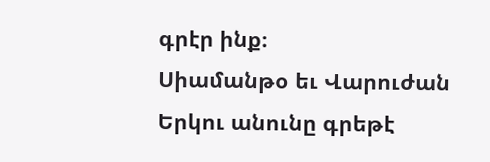գրէր ինք։
Սիամանթօ եւ Վարուժան
Երկու անունը գրեթէ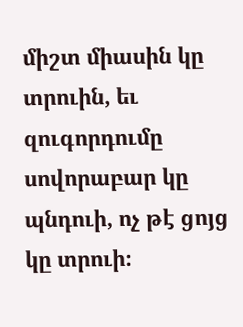միշտ միասին կը տրուին, եւ զուգորդումը սովորաբար կը պնդուի, ոչ թէ ցոյց կը տրուի։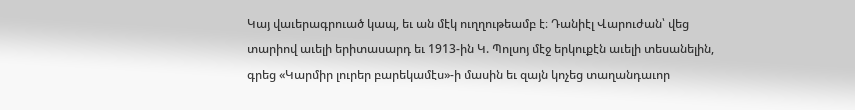Կայ վաւերագրուած կապ, եւ ան մէկ ուղղութեամբ է։ Դանիէլ Վարուժան՝ վեց տարիով աւելի երիտասարդ եւ 1913-ին Կ. Պոլսոյ մէջ երկուքէն աւելի տեսանելին, գրեց «Կարմիր լուրեր բարեկամէս»-ի մասին եւ զայն կոչեց տաղանդաւոր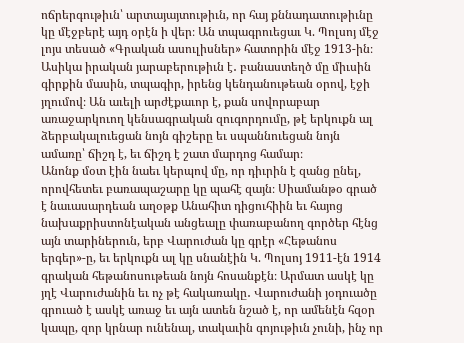ոճրերգութիւն՝ արտայայտութիւն, որ հայ քննադատութիւնը կը մէջբերէ այդ օրէն ի վեր։ Ան տպագրուեցաւ Կ. Պոլսոյ մէջ լոյս տեսած «Գրական ասուլիսներ» հատորին մէջ 1913-ին։
Ասիկա իրական յարաբերութիւն է․ բանաստեղծ մը միւսին գիրքին մասին, տպագիր, իրենց կենդանութեան օրով, էջի յղումով։ Ան աւելի արժէքաւոր է, քան սովորաբար առաջարկուող կենսագրական զուգորդումը, թէ երկուքն ալ ձերբակալուեցան նոյն գիշերը եւ սպաննուեցան նոյն ամառը՝ ճիշդ է, եւ ճիշդ է շատ մարդոց համար։
Անոնք մօտ էին նաեւ կերպով մը, որ դիւրին է զանց ընել, որովհետեւ բառապաշարը կը պահէ զայն։ Սիամանթօ գրած է նաւասարդեան աղօթք Անահիտ դիցուհիին եւ հայոց նախաքրիստոնէական անցեալը փառաբանող գործեր հէնց այն տարիներուն, երբ Վարուժան կը գրէր «Հեթանոս երգեր»-ը, եւ երկուքն ալ կը սնանէին Կ. Պոլսոյ 1911-էն 1914 գրական հեթանոսութեան նոյն հոսանքէն։ Արմատ ասկէ կը յղէ Վարուժանին եւ ոչ թէ հակառակը․ Վարուժանի յօդուածը գրուած է ասկէ առաջ եւ այն ատեն նշած է, որ ամենէն հզօր կապը, զոր կրնար ունենալ, տակաւին գոյութիւն չունի, ինչ որ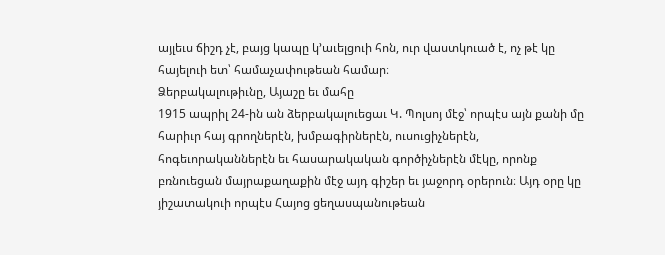այլեւս ճիշդ չէ, բայց կապը կ՚աւելցուի հոն, ուր վաստկուած է, ոչ թէ կը հայելուի ետ՝ համաչափութեան համար։
Ձերբակալութիւնը, Այաշը եւ մահը
1915 ապրիլ 24-ին ան ձերբակալուեցաւ Կ. Պոլսոյ մէջ՝ որպէս այն քանի մը հարիւր հայ գրողներէն, խմբագիրներէն, ուսուցիչներէն, հոգեւորականներէն եւ հասարակական գործիչներէն մէկը, որոնք բռնուեցան մայրաքաղաքին մէջ այդ գիշեր եւ յաջորդ օրերուն։ Այդ օրը կը յիշատակուի որպէս Հայոց ցեղասպանութեան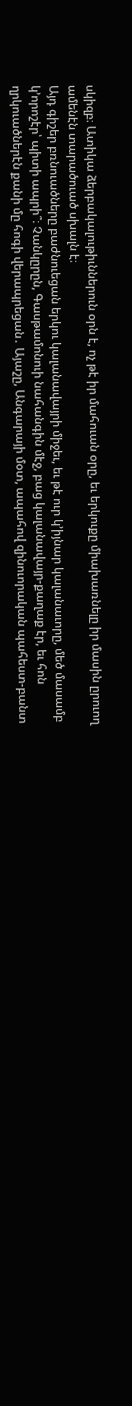սկիզբ։ Ատիկա ձերբակալութիւններուն օրն է, ոչ թէ իր մահուան օրը, եւ երկուքը միախառնելը իր մասին ըրուող ամենէն տարածուած սխալն է։
Այդ գիշեր բռնուածները բաժնուեցան երկու կալանավայրի միջեւ, եւ թէ ուր կ՚իյնար կալանաւորը, մեծ մասամբ կ՚որոշէր՝ պիտի ապրի՞։ Չանկըրըն, Գասթամոնուի նահանգին մէջ, բաց կալանավայր-քաղաք էր, եւ հոն ղրկուածներէն քանի մը հոգի վերապրեցան․ Այաշը, Անգարայի մօտ, ապահով զինուորական պահեստ-բանտ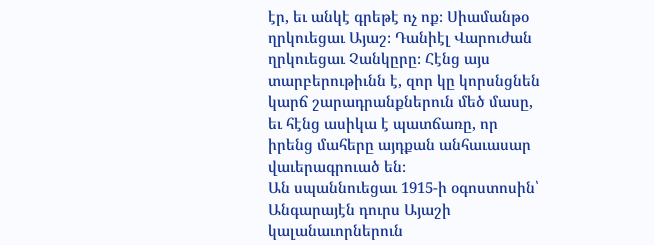էր, եւ անկէ գրեթէ ոչ ոք։ Սիամանթօ ղրկուեցաւ Այաշ։ Դանիէլ Վարուժան ղրկուեցաւ Չանկըրը։ Հէնց այս տարբերութիւնն է, զոր կը կորսնցնեն կարճ շարադրանքներուն մեծ մասը, եւ հէնց ասիկա է պատճառը, որ իրենց մահերը այդքան անհաւասար վաւերագրուած են։
Ան սպաննուեցաւ 1915-ի օգոստոսին՝ Անգարայէն դուրս Այաշի կալանաւորներուն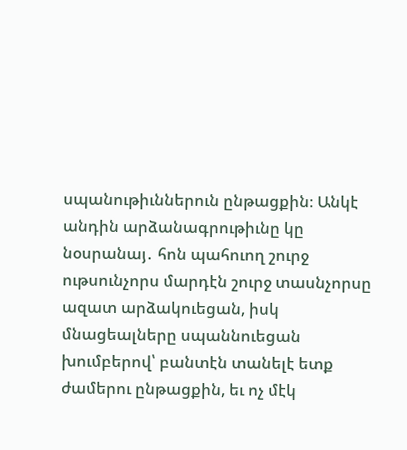սպանութիւններուն ընթացքին։ Անկէ անդին արձանագրութիւնը կը նօսրանայ․ հոն պահուող շուրջ ութսունչորս մարդէն շուրջ տասնչորսը ազատ արձակուեցան, իսկ մնացեալները սպաննուեցան խումբերով՝ բանտէն տանելէ ետք ժամերու ընթացքին, եւ ոչ մէկ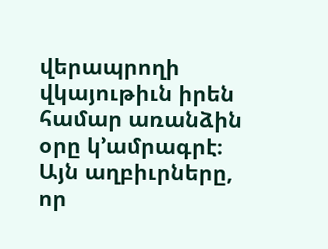վերապրողի վկայութիւն իրեն համար առանձին օրը կ՚ամրագրէ։ Այն աղբիւրները, որ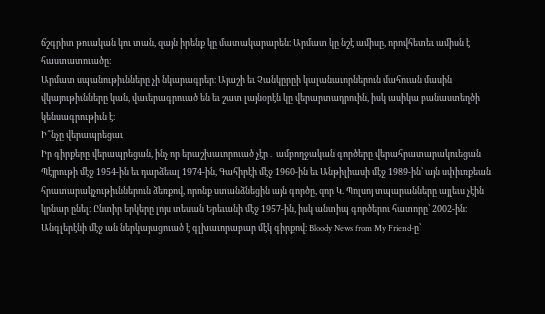ճշգրիտ թուական կու տան, զայն իրենք կը մատակարարեն։ Արմատ կը նշէ ամիսը, որովհետեւ ամիսն է հաստատուածը։
Արմատ սպանութիւնները չի նկարագրեր։ Այաշի եւ Չանկըրըի կալանաւորներուն մահուան մասին վկայութիւնները կան, վաւերագրուած են եւ շատ լայնօրէն կը վերարտադրուին, իսկ ասիկա բանաստեղծի կենսագրութիւն է։
Ի՞նչը վերապրեցաւ
Իր գիրքերը վերապրեցան, ինչ որ երաշխաւորուած չէր․ ամբողջական գործերը վերահրատարակուեցան Պէյրութի մէջ 1954-ին եւ դարձեալ 1974-ին, Գահիրէի մէջ 1960-ին եւ Անթիլիասի մէջ 1989-ին՝ այն սփիւռքեան հրատարակչութիւններուն ձեռքով, որոնք ստանձնեցին այն գործը, զոր Կ. Պոլսոյ տպարանները այլեւս չէին կրնար ընել։ Ընտիր երկերը լոյս տեսան Երեւանի մէջ 1957-ին, իսկ անտիպ գործերու հատորը՝ 2002-ին։
Անգլերէնի մէջ ան ներկայացուած է գլխաւորաբար մէկ գիրքով։ Bloody News from My Friend-ը՝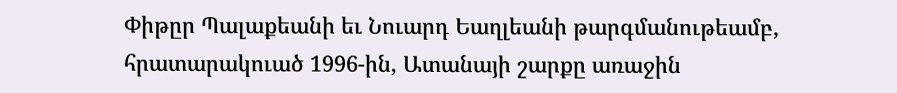Փիթըր Պալաքեանի եւ Նուարդ Եաղլեանի թարգմանութեամբ, հրատարակուած 1996-ին, Ատանայի շարքը առաջին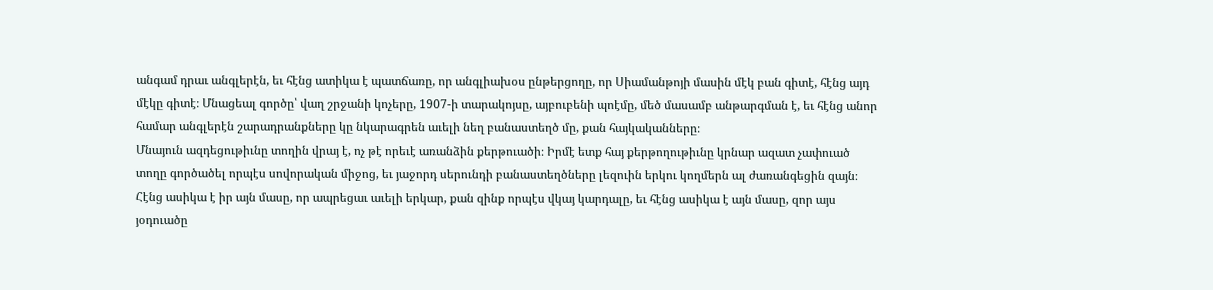անգամ դրաւ անգլերէն, եւ հէնց ատիկա է պատճառը, որ անգլիախօս ընթերցողը, որ Սիամանթոյի մասին մէկ բան գիտէ, հէնց այդ մէկը գիտէ։ Մնացեալ գործը՝ վաղ շրջանի կոչերը, 1907-ի տարակոյսը, այբուբենի պոէմը, մեծ մասամբ անթարգման է, եւ հէնց անոր համար անգլերէն շարադրանքները կը նկարագրեն աւելի նեղ բանաստեղծ մը, քան հայկականները։
Մնայուն ազդեցութիւնը տողին վրայ է, ոչ թէ որեւէ առանձին քերթուածի։ Իրմէ ետք հայ քերթողութիւնը կրնար ազատ չափուած տողը գործածել որպէս սովորական միջոց, եւ յաջորդ սերունդի բանաստեղծները լեզուին երկու կողմերն ալ ժառանգեցին զայն։ Հէնց ասիկա է իր այն մասը, որ ապրեցաւ աւելի երկար, քան զինք որպէս վկայ կարդալը, եւ հէնց ասիկա է այն մասը, զոր այս յօդուածը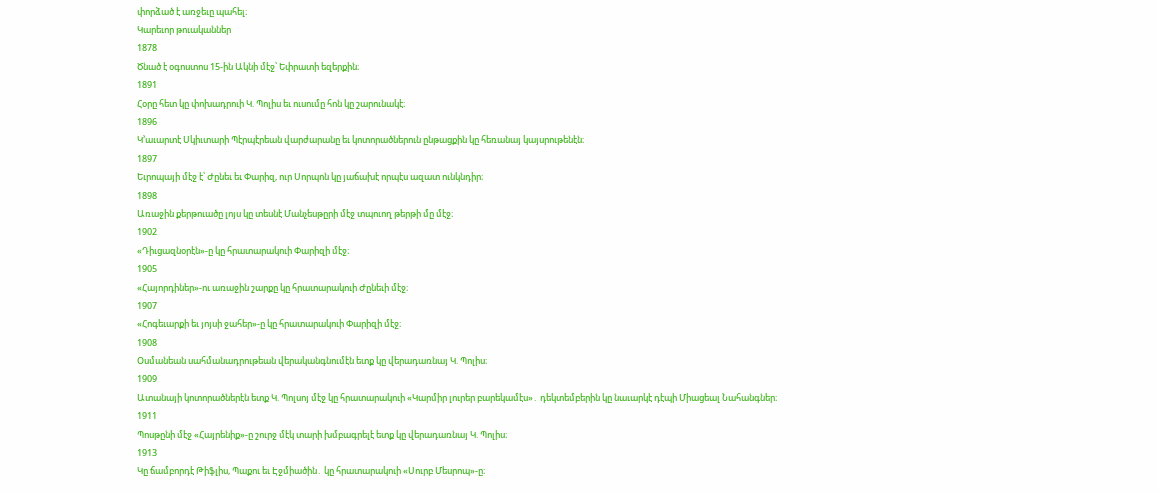փորձած է առջեւը պահել։
Կարեւոր թուականներ
1878
Ծնած է օգոստոս 15-ին Ակնի մէջ՝ Եփրատի եզերքին։
1891
Հօրը հետ կը փոխադրուի Կ. Պոլիս եւ ուսումը հոն կը շարունակէ։
1896
Կ՚աւարտէ Սկիւտարի Պէրպէրեան վարժարանը եւ կոտորածներուն ընթացքին կը հեռանայ կայսրութենէն։
1897
Եւրոպայի մէջ է՝ Ժընեւ եւ Փարիզ, ուր Սորպոն կը յաճախէ որպէս ազատ ունկնդիր։
1898
Առաջին քերթուածը լոյս կը տեսնէ Մանչեսթըրի մէջ տպուող թերթի մը մէջ։
1902
«Դիւցազնօրէն»-ը կը հրատարակուի Փարիզի մէջ։
1905
«Հայորդիներ»-ու առաջին շարքը կը հրատարակուի Ժընեւի մէջ։
1907
«Հոգեւարքի եւ յոյսի ջահեր»-ը կը հրատարակուի Փարիզի մէջ։
1908
Օսմանեան սահմանադրութեան վերականգնումէն ետք կը վերադառնայ Կ. Պոլիս։
1909
Ատանայի կոտորածներէն ետք Կ. Պոլսոյ մէջ կը հրատարակուի «Կարմիր լուրեր բարեկամէս»․ դեկտեմբերին կը նաւարկէ դէպի Միացեալ Նահանգներ։
1911
Պոսթընի մէջ «Հայրենիք»-ը շուրջ մէկ տարի խմբագրելէ ետք կը վերադառնայ Կ. Պոլիս։
1913
Կը ճամբորդէ Թիֆլիս, Պաքու եւ Էջմիածին․ կը հրատարակուի «Սուրբ Մեսրոպ»-ը։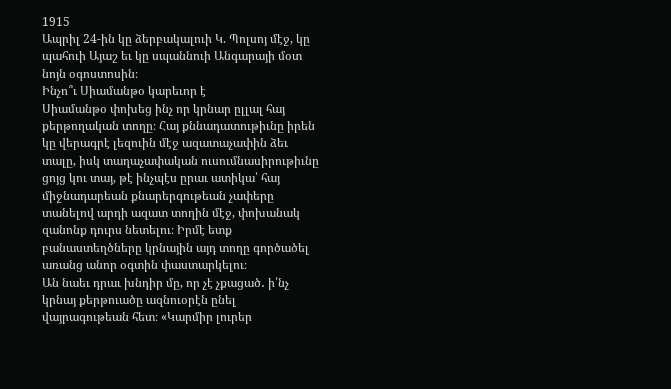1915
Ապրիլ 24-ին կը ձերբակալուի Կ. Պոլսոյ մէջ, կը պահուի Այաշ եւ կը սպաննուի Անգարայի մօտ նոյն օգոստոսին։
Ինչո՞ւ Սիամանթօ կարեւոր է
Սիամանթօ փոխեց ինչ որ կրնար ըլլալ հայ քերթողական տողը։ Հայ քննադատութիւնը իրեն կը վերագրէ լեզուին մէջ ազատաչափին ձեւ տալը, իսկ տաղաչափական ուսումնասիրութիւնը ցոյց կու տայ, թէ ինչպէս ըրաւ ատիկա՝ հայ միջնադարեան քնարերգութեան չափերը տանելով արդի ազատ տողին մէջ, փոխանակ զանոնք դուրս նետելու։ Իրմէ ետք բանաստեղծները կրնային այդ տողը գործածել առանց անոր օգտին փաստարկելու։
Ան նաեւ դրաւ խնդիր մը, որ չէ չքացած․ ի՛նչ կրնայ քերթուածը ազնուօրէն ընել վայրագութեան հետ։ «Կարմիր լուրեր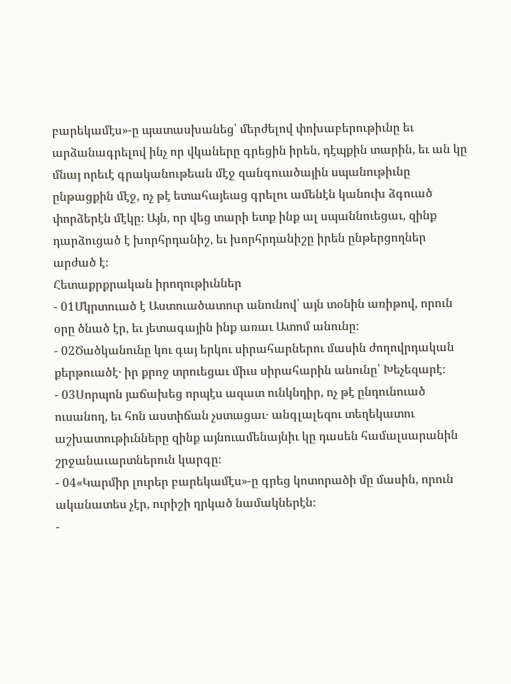բարեկամէս»-ը պատասխանեց՝ մերժելով փոխաբերութիւնը եւ արձանագրելով ինչ որ վկաները գրեցին իրեն, դէպքին տարին, եւ ան կը մնայ որեւէ գրականութեան մէջ զանգուածային սպանութիւնը ընթացքին մէջ, ոչ թէ ետահայեաց գրելու ամենէն կանուխ ձգուած փորձերէն մէկը։ Այն, որ վեց տարի ետք ինք ալ սպաննուեցաւ, զինք դարձուցած է խորհրդանիշ, եւ խորհրդանիշը իրեն ընթերցողներ արժած է։
Հետաքրքրական իրողութիւններ
- 01Մկրտուած է Աստուածատուր անունով՝ այն տօնին առիթով, որուն օրը ծնած էր, եւ յետագային ինք առաւ Ատոմ անունը։
- 02Ծածկանունը կու գայ երկու սիրահարներու մասին ժողովրդական քերթուածէ․ իր քրոջ տրուեցաւ միւս սիրահարին անունը՝ Խեչեզարէ։
- 03Սորպոն յաճախեց որպէս ազատ ունկնդիր, ոչ թէ ընդունուած ուսանող, եւ հոն աստիճան չստացաւ․ անգլալեզու տեղեկատու աշխատութիւնները զինք այնուամենայնիւ կը դասեն համալսարանին շրջանաւարտներուն կարգը։
- 04«Կարմիր լուրեր բարեկամէս»-ը գրեց կոտորածի մը մասին, որուն ականատես չէր, ուրիշի ղրկած նամակներէն։
-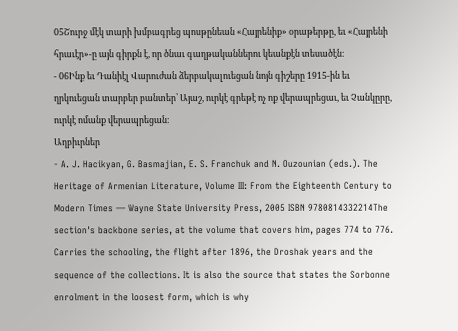05Շուրջ մէկ տարի խմբագրեց պոսթընեան «Հայրենիք» օրաթերթը, եւ «Հայրենի հրաւէր»-ը այն գիրքն է, որ ծնաւ գաղթականներու կեանքէն տեսածէն։
- 06Ինք եւ Դանիէլ Վարուժան ձերբակալուեցան նոյն գիշերը 1915-ին եւ ղրկուեցան տարբեր բանտեր՝ Այաշ, ուրկէ գրեթէ ոչ ոք վերապրեցաւ, եւ Չանկըրը, ուրկէ ոմանք վերապրեցան։
Աղբիւրներ
- A. J. Hacikyan, G. Basmajian, E. S. Franchuk and N. Ouzounian (eds.). The Heritage of Armenian Literature, Volume III: From the Eighteenth Century to Modern Times — Wayne State University Press, 2005 ISBN 9780814332214The section's backbone series, at the volume that covers him, pages 774 to 776. Carries the schooling, the flight after 1896, the Droshak years and the sequence of the collections. It is also the source that states the Sorbonne enrolment in the loosest form, which is why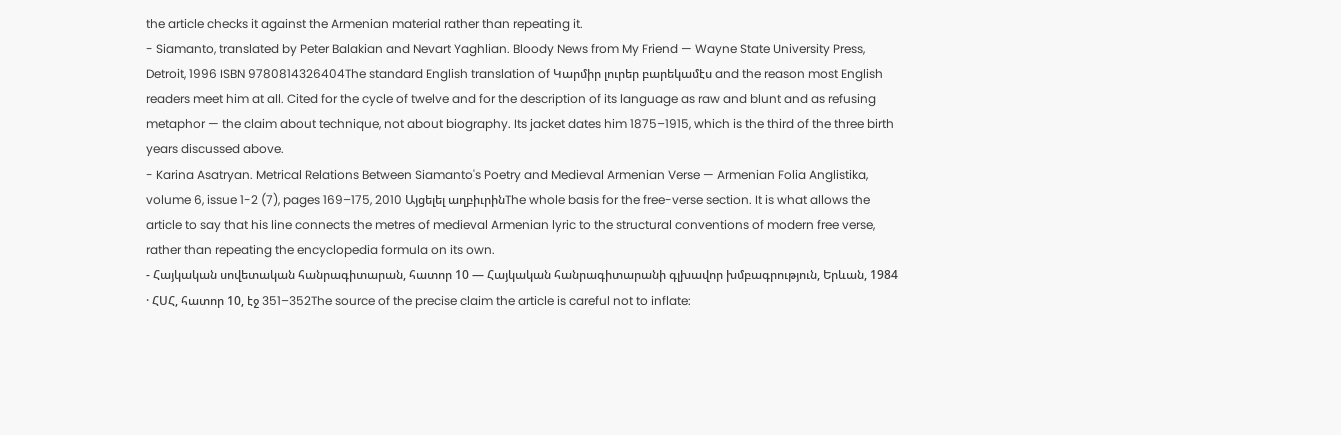the article checks it against the Armenian material rather than repeating it.
- Siamanto, translated by Peter Balakian and Nevart Yaghlian. Bloody News from My Friend — Wayne State University Press, Detroit, 1996 ISBN 9780814326404The standard English translation of Կարմիր լուրեր բարեկամէս and the reason most English readers meet him at all. Cited for the cycle of twelve and for the description of its language as raw and blunt and as refusing metaphor — the claim about technique, not about biography. Its jacket dates him 1875–1915, which is the third of the three birth years discussed above.
- Karina Asatryan. Metrical Relations Between Siamanto's Poetry and Medieval Armenian Verse — Armenian Folia Anglistika, volume 6, issue 1-2 (7), pages 169–175, 2010 Այցելել աղբիւրինThe whole basis for the free-verse section. It is what allows the article to say that his line connects the metres of medieval Armenian lyric to the structural conventions of modern free verse, rather than repeating the encyclopedia formula on its own.
- Հայկական սովետական հանրագիտարան, հատոր 10 — Հայկական հանրագիտարանի գլխավոր խմբագրություն, Երևան, 1984 · ՀՍՀ, հատոր 10, էջ 351–352The source of the precise claim the article is careful not to inflate: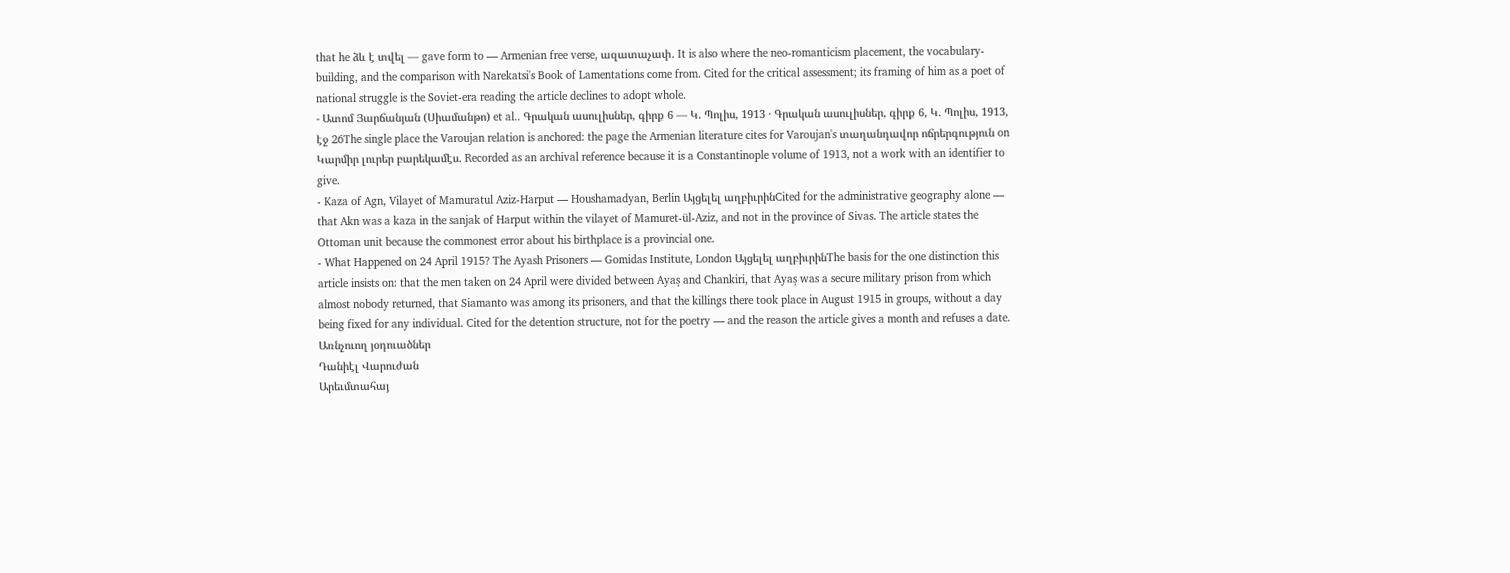that he ձև է տվել — gave form to — Armenian free verse, ազատաչափ. It is also where the neo-romanticism placement, the vocabulary-building, and the comparison with Narekatsi's Book of Lamentations come from. Cited for the critical assessment; its framing of him as a poet of national struggle is the Soviet-era reading the article declines to adopt whole.
- Ատոմ Յարճանյան (Սիամանթո) et al.. Գրական ասուլիսներ, գիրք 6 — Կ. Պոլիս, 1913 · Գրական ասուլիսներ, գիրք 6, Կ. Պոլիս, 1913, էջ 26The single place the Varoujan relation is anchored: the page the Armenian literature cites for Varoujan's տաղանդավոր ոճրերգություն on Կարմիր լուրեր բարեկամէս. Recorded as an archival reference because it is a Constantinople volume of 1913, not a work with an identifier to give.
- Kaza of Agn, Vilayet of Mamuratul Aziz-Harput — Houshamadyan, Berlin Այցելել աղբիւրինCited for the administrative geography alone — that Akn was a kaza in the sanjak of Harput within the vilayet of Mamuret-ül-Aziz, and not in the province of Sivas. The article states the Ottoman unit because the commonest error about his birthplace is a provincial one.
- What Happened on 24 April 1915? The Ayash Prisoners — Gomidas Institute, London Այցելել աղբիւրինThe basis for the one distinction this article insists on: that the men taken on 24 April were divided between Ayaş and Chankiri, that Ayaş was a secure military prison from which almost nobody returned, that Siamanto was among its prisoners, and that the killings there took place in August 1915 in groups, without a day being fixed for any individual. Cited for the detention structure, not for the poetry — and the reason the article gives a month and refuses a date.
Առնչուող յօդուածներ
Դանիէլ Վարուժան
Արեւմտահայ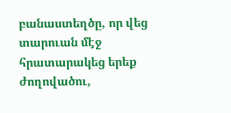բանաստեղծը, որ վեց տարուան մէջ հրատարակեց երեք ժողովածու,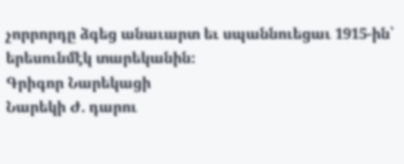չորրորդը ձգեց անաւարտ եւ սպաննուեցաւ 1915-ին՝ երեսունմէկ տարեկանին։
Գրիգոր Նարեկացի
Նարեկի Ժ. դարու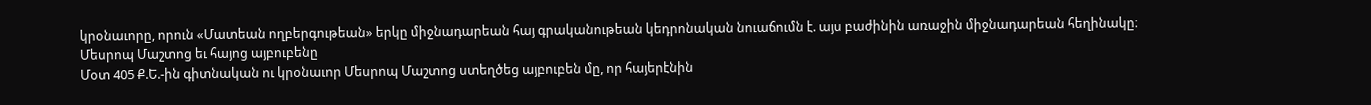կրօնաւորը, որուն «Մատեան ողբերգութեան» երկը միջնադարեան հայ գրականութեան կեդրոնական նուաճումն է. այս բաժինին առաջին միջնադարեան հեղինակը։
Մեսրոպ Մաշտոց եւ հայոց այբուբենը
Մօտ 405 Ք.Ե.-ին գիտնական ու կրօնաւոր Մեսրոպ Մաշտոց ստեղծեց այբուբեն մը, որ հայերէնին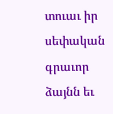տուաւ իր սեփական գրաւոր ձայնն եւ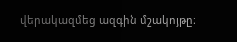վերակազմեց ազգին մշակոյթը։